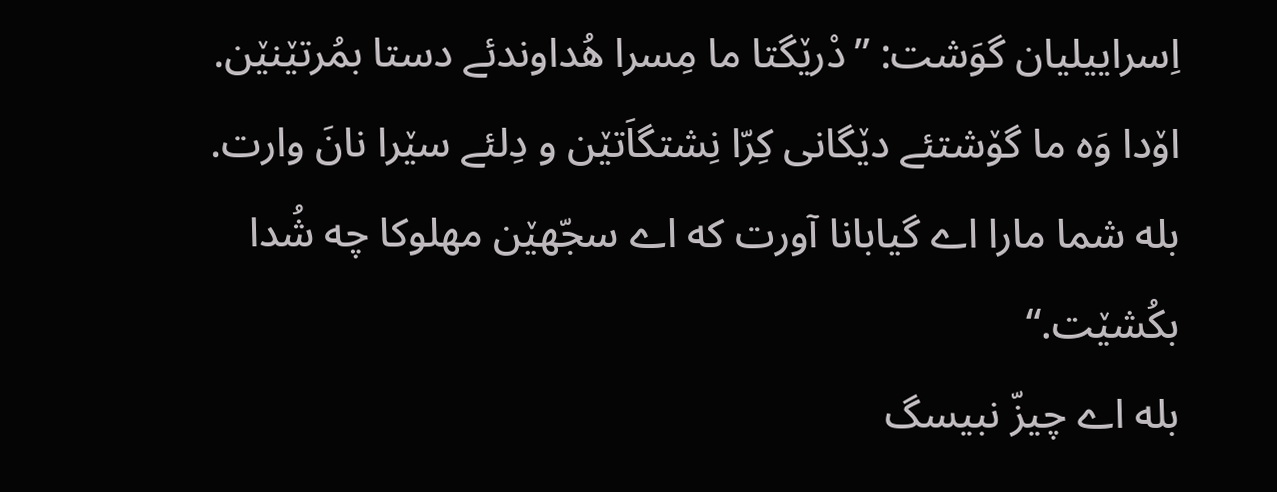اِسراییلیان گوَشت: ”دْرێگتا ما مِسرا هُداوندئے دستا بمُرتێنێن. اۆدا وَه ما گۆشتئے دێگانی کِرّا نِشتگاَتێن و دِلئے سێرا نانَ وارت. بله شما مارا اے گیابانا آورت که اے سجّهێن مهلوکا چه شُدا بکُشێت.“
بله اے چیزّ نبیسگ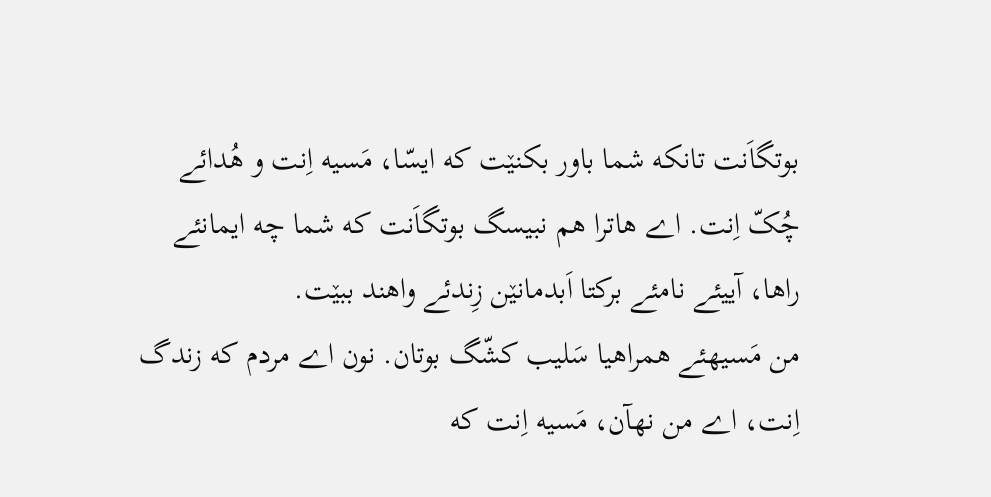بوتگاَنت تانکه شما باور بکنێت که ایسّا، مَسیه اِنت و هُدائے چُکّ اِنت. اے هاترا هم نبیسگ بوتگاَنت که شما چه ایمانئے راها، آییئے نامئے برکتا اَبدمانێن زِندئے واهند ببێت.
من مَسیهئے همراهیا سَلیب کشّگ بوتان. نون اے مردم که زندگ اِنت، اے من نهآن، مَسیه اِنت که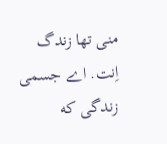منی تها زندگ اِنت. اے جسمی زندگی که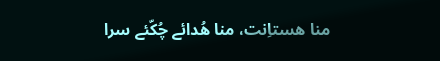منا هستاِنت، منا هُدائے چُکّئے سرا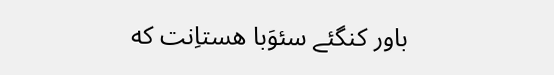باور کنگئے سئوَبا هستاِنت که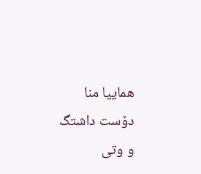هماییا منا دۆست داشتگ و وتی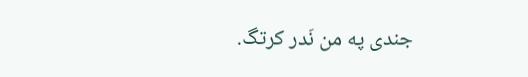جندی په من نَدر کرتگ.